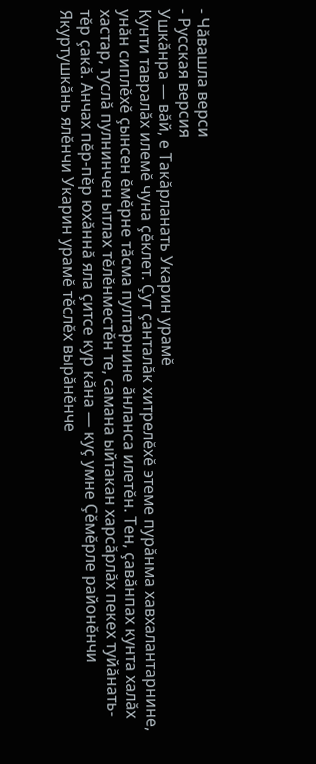- Чăвашла верси
- Русская версия
Ушкăнра — вăй, е Такăрланать Укарин урамĕ
Кунти тавралăх илемĕ чуна çĕклет. Çут çанталăк хитрелĕхĕ этеме пурăнма хавхалантарнине, унăн сиплĕхĕ çынсен ĕмĕрне тăсма пултарнине ăнланса илетĕн. Тен, çавăнпах кунта халăх хастар, туслă пулнинчен ытлах тĕлĕнместĕн те, самана ыйтакан харсăрлăх пекех туйăнать-тĕр çакă. Анчах пĕр-пĕр юхăннă яла çитсе кур кăна — куç умне Çĕмĕрле районĕнчи Якуртушкăнь ялĕнчи Укарин урамĕ тĕслĕх вырăнĕнче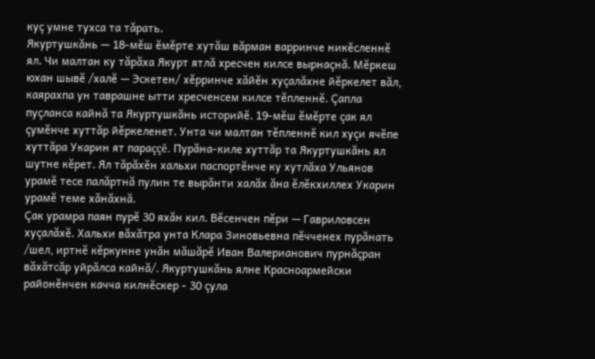куç умне тухса та тăрать.
Якуртушкăнь — 18-мĕш ĕмĕрте хутăш вăрман варринче никĕсленнĕ ял. Чи малтан ку тăрăха Якурт ятлă хресчен килсе вырнаçнă. Мĕркеш юхан шывĕ /халĕ — Эскетен/ хĕрринче хăйĕн хуçалăхне йĕркелет вăл, каярахпа ун таврашне ытти хресченсем килсе тĕпленнĕ. Çапла пуçланса кайнă та Якуртушкăнь историйĕ. 19-мĕш ĕмĕрте çак ял çумĕнче хуттăр йĕркеленет. Унта чи малтан тĕпленнĕ кил хуçи ячĕпе хуттăра Укарин ят параççĕ. Пурăна-киле хуттăр та Якуртушкăнь ял шутне кĕрет. Ял тăрăхĕн хальхи паспортĕнче ку хутлăха Ульянов урамĕ тесе палăртнă пулин те вырăнти халăх ăна ĕлĕкхиллех Укарин урамĕ теме хăнăхнă.
Çак урамра паян пурĕ 30 яхăн кил. Вĕсенчен пĕри — Гавриловсен хуçалăхĕ. Хальхи вăхăтра унта Клара Зиновьевна пĕчченех пурăнать /шел, иртнĕ кĕркунне унăн мăшăрĕ Иван Валерианович пурнăçран вăхăтсăр уйрăлса кайнă/. Якуртушкăнь ялне Красноармейски районĕнчен качча килнĕскер - 30 çула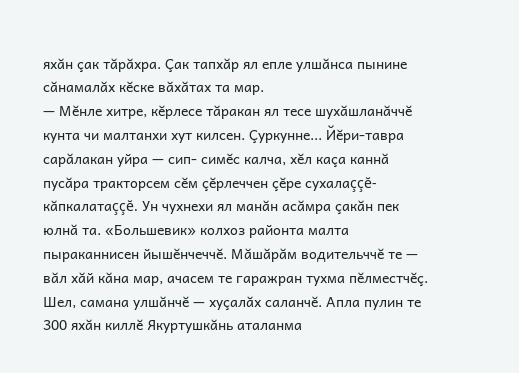яхăн çак тăрăхра. Çак тапхăр ял епле улшăнса пынине сăнамалăх кĕске вăхăтах та мар.
— Мĕнле хитре, кĕрлесе тăракан ял тесе шухăшланăччĕ кунта чи малтанхи хут килсен. Çуркунне... Йĕри-тавра сарăлакан уйра — сип- симĕс калча, хĕл каçа каннă пусăра тракторсем сĕм çĕрлеччен çĕре сухалаççĕ-кăпкалатаççĕ. Ун чухнехи ял манăн асăмра çакăн пек юлнă та. «Большевик» колхоз районта малта пыраканнисен йышĕнчеччĕ. Мăшăрăм водительччĕ те — вăл хăй кăна мар, ачасем те гаражран тухма пĕлместчĕç. Шел, самана улшăнчĕ — хуçалăх саланчĕ. Апла пулин те 300 яхăн киллĕ Якуртушкăнь аталанма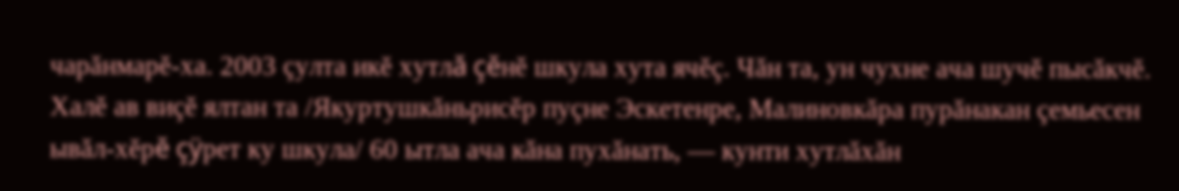чарăнмарĕ-ха. 2003 çулта икĕ хутлă çĕнĕ шкула хута ячĕç. Чăн та, ун чухне ача шучĕ пысăкчĕ. Халĕ ав виçĕ ялтан та /Якуртушкăньрисĕр пуçне Эскетенре, Малиновкăра пурăнакан çемьесен ывăл-хĕрĕ çÿрет ку шкула/ 60 ытла ача кăна пухăнать, — кунти хутлăхăн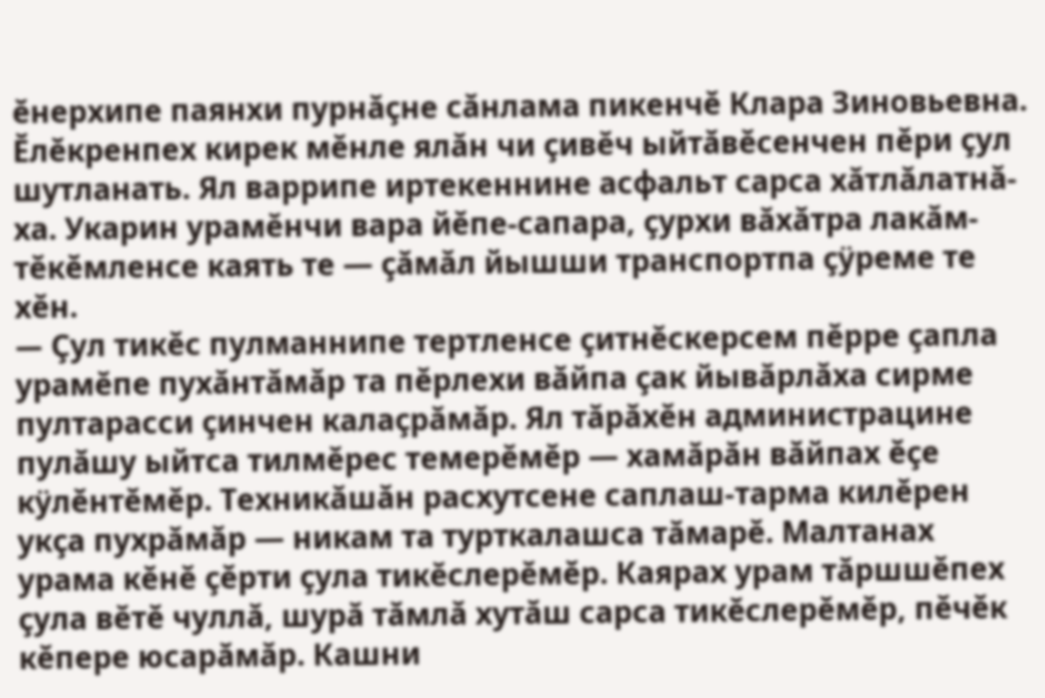ĕнерхипе паянхи пурнăçне сăнлама пикенчĕ Клара Зиновьевна.
Ĕлĕкренпех кирек мĕнле ялăн чи çивĕч ыйтăвĕсенчен пĕри çул шутланать. Ял варрипе иртекеннине асфальт сарса хăтлăлатнă-ха. Укарин урамĕнчи вара йĕпе-сапара, çурхи вăхăтра лакăм-тĕкĕмленсе каять те — çăмăл йышши транспортпа çÿреме те хĕн.
— Çул тикĕс пулманнипе тертленсе çитнĕскерсем пĕрре çапла урамĕпе пухăнтăмăр та пĕрлехи вăйпа çак йывăрлăха сирме пултарасси çинчен калаçрăмăр. Ял тăрăхĕн администрацине пулăшу ыйтса тилмĕрес темерĕмĕр — хамăрăн вăйпах ĕçе кÿлĕнтĕмĕр. Техникăшăн расхутсене саплаш-тарма килĕрен укçа пухрăмăр — никам та турткалашса тăмарĕ. Малтанах урама кĕнĕ çĕрти çула тикĕслерĕмĕр. Каярах урам тăршшĕпех çула вĕтĕ чуллă, шурă тăмлă хутăш сарса тикĕслерĕмĕр, пĕчĕк кĕпере юсарăмăр. Кашни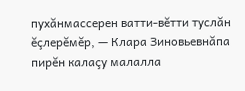пухăнмассерен ватти-вĕтти туслăн ĕçлерĕмĕр, — Клара Зиновьевнăпа пирĕн калаçу малалла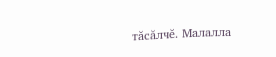тăсăлчĕ. Малалла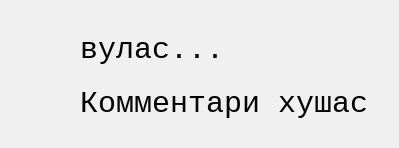вулас...
Комментари хушас